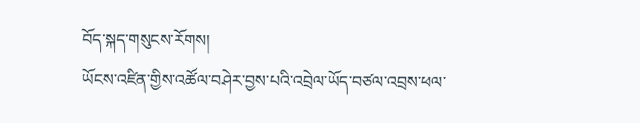བོད་སྐད་གསུངས་རོགས།
ཡོངས་འཛིན་གྱིས་འཚོལ་བཤེར་བྱས་པའི་འབྲེལ་ཡོད་བཙལ་འབྲས་ཕལ་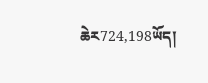ཆེར724,198ཡོད།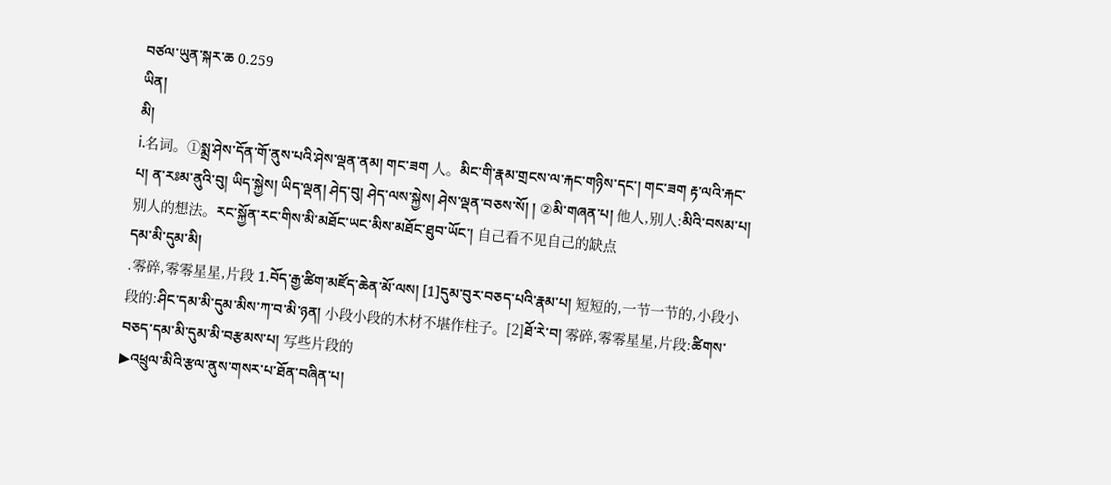བཙལ་ཡུན་སྐར་ཆ 0.259
ཡིན།
མི།
i.名词。①སྨྲ་ཤེས་དོན་གོ་ནུས་པའི་ཤེས་ལྡན་ནམ། གང་ཟག 人。མིང་གི་རྣམ་གྲངས་ལ་རྐང་གཉིས་དང་། གང་ཟག རྟ་ལའི་རྐང་པ། ན་རཿམ་ནུའི་བུ། ཡིད་སྐྱེས། ཡིད་ལྡན། ཤེད་བུ། ཤེད་ལས་སྐྱེས། ཤེས་ལྡན་བཅས་སོ། ། ②མི་གཞན་པ། 他人,别人:མིའི་བསམ་པ། 别人的想法。རང་སྐྱོན་རང་གིས་མི་མཐོང་ཡང་མིས་མཐོང་ཐུབ་ཡོང་། 自己看不见自己的缺点
དམ་མི་དུམ་མི།
.零碎,零零星星,片段 1.བོད་རྒྱ་ཚིག་མཛོད་ཆེན་མོ་ལས། [1]དུམ་བུར་བཅད་པའི་རྣམ་པ། 短短的,一节一节的,小段小段的:ཤིང་དམ་མི་དུམ་མིས་ཀ་བ་མི་ཉན། 小段小段的木材不堪作柱子。[2]ཐོ་རེ་བ། 零碎,零零星星,片段:ཚིགས་བཅད་དམ་མི་དུམ་མི་བརྩམས་པ། 写些片段的
▶འཕྲུལ་མིའི་རྩལ་ནུས་གསར་པ་ཐོན་བཞིན་པ།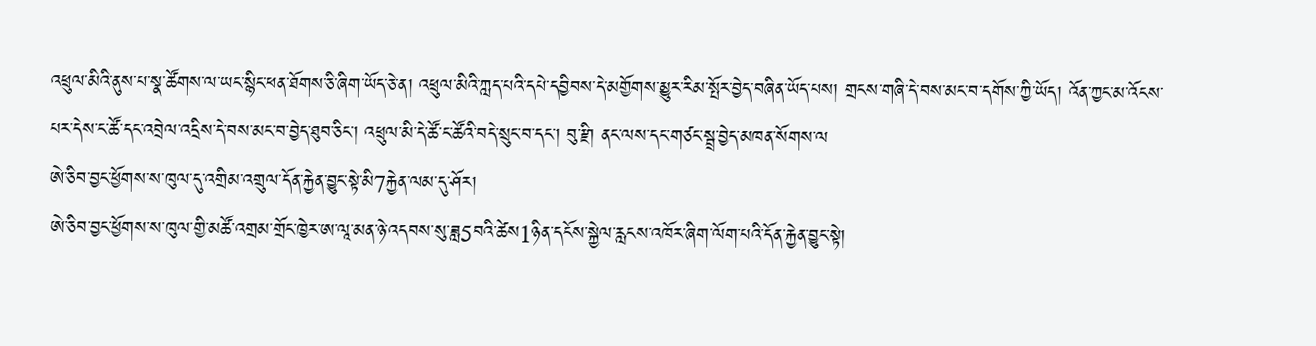འཕྲུལ་མིའི་ནུས་པ་སྣ་ཚོགས་ལ་ཡང་སྙིང་ཕན་ཐོགས་ཅི་ཞིག་ཡོད་ཅེ་ན། འཕྲུལ་མིའི་ཀླད་པའི་དཔེ་དབྱིབས་དེ་མགྱོགས་མྱུར་རིམ་སྤོར་བྱེད་བཞིན་ཡོད་པས། གྲངས་གཞི་དེ་བས་མང་བ་དགོས་ཀྱི་ཡོད། འོན་ཀྱང་མ་འོངས་པར་དེས་ང་ཚོ་དང་འབྲེལ་འདྲིས་དེ་བས་མང་བ་བྱེད་ཐུབ་ཅིང་། འཕྲུལ་མི་དེ་ཚོ་ང་ཚོའི་བདེ་སྲུང་བ་དང་། བུ་རྫི། ནང་ལས་དང་གཙང་སྦྲ་བྱེད་མཁན་སོགས་ལ
ཨེ་ཅིབ་བྱང་ཕྱོགས་ས་ཁུལ་དུ་འགྲིམ་འགྲུལ་དོན་རྐྱེན་བྱུང་སྟེ་མི7རྐྱེན་ལམ་དུ་ཤོར།
ཨེ་ཅིབ་བྱང་ཕྱོགས་ས་ཁུལ་གྱི་མཚོ་འགྲམ་གྲོང་ཁྱེར་ཨ་ལཱ་མན་ཉེ་འདབས་སུ་ཟླ5བའི་ཚེས1ཉིན་དངོས་སྐྱེལ་རླངས་འཁོར་ཞིག་ལོག་པའི་དོན་རྐྱེན་བྱུང་སྟེ།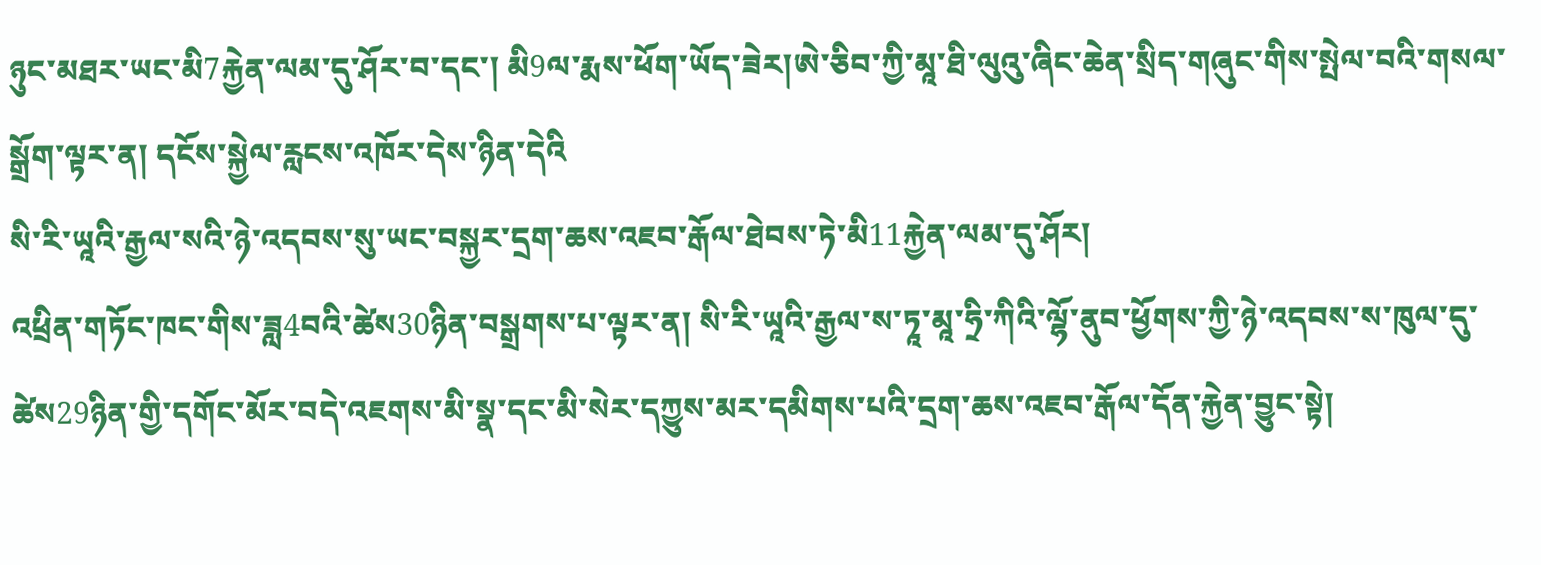ཉུང་མཐར་ཡང་མི7རྐྱེན་ལམ་དུ་ཤོར་བ་དང་། མི9ལ་རྨས་ཕོག་ཡོད་ཟེར།ཨེ་ཅིབ་ཀྱི་མཱ་ཐི་ལུའུ་ཞིང་ཆེན་སྲིད་གཞུང་གིས་སྤེལ་བའི་གསལ་སྒྲོག་ལྟར་ན། དངོས་སྐྱེལ་རླངས་འཁོར་དེས་ཉིན་དེའི
སི་རི་ཡཱའི་རྒྱལ་སའི་ཉེ་འདབས་སུ་ཡང་བསྐྱར་དྲག་ཆས་འཇབ་རྒོལ་ཐེབས་ཏེ་མི11རྐྱེན་ལམ་དུ་ཤོར།
འཕྲིན་གཏོང་ཁང་གིས་ཟླ4བའི་ཚེས30ཉིན་བསྒྲགས་པ་ལྟར་ན། སི་རི་ཡཱའི་རྒྱལ་ས་ཏཱ་མཱ་ཧྲི་ཀིའི་ལྷོ་ནུབ་ཕྱོགས་ཀྱི་ཉེ་འདབས་ས་ཁུལ་དུ་ཚེས29ཉིན་གྱི་དགོང་མོར་བདེ་འཇགས་མི་སྣ་དང་མི་སེར་དཀྱུས་མར་དམིགས་པའི་དྲག་ཆས་འཇབ་རྒོལ་དོན་རྐྱེན་བྱུང་སྟེ།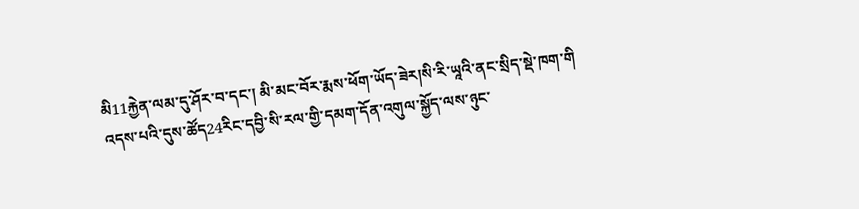མི11རྐྱེན་ལམ་དུ་ཤོར་བ་དང་། མི་མང་བོར་རྨས་ཕོག་ཡོད་ཟེར།སི་རི་ཡཱའི་ནང་སྲིད་སྡེ་ཁག་གི
འདས་པའི་དུས་ཚོད24རིང་དབྱི་སི་རལ་གྱི་དམག་དོན་འགུལ་སྐྱོད་ལས་ཉུང་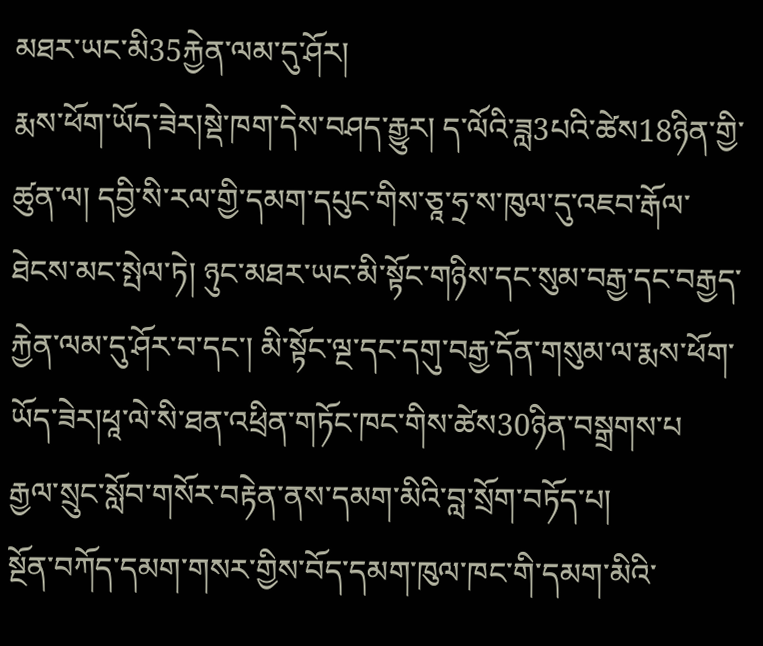མཐར་ཡང་མི35རྐྱེན་ལམ་དུ་ཤོར།
རྨས་ཕོག་ཡོད་ཟེར།སྡེ་ཁག་དེས་བཤད་རྒྱུར། ད་ལོའི་ཟླ3པའི་ཚེས18ཉིན་གྱི་ཚུན་ལ། དབྱི་སི་རལ་གྱི་དམག་དཔུང་གིས་ཅཱ་ཧྲ་ས་ཁུལ་དུ་འཇབ་རྒོལ་ཐེངས་མང་སྤེལ་ཏེ། ཉུང་མཐར་ཡང་མི་སྟོང་གཉིས་དང་སུམ་བརྒྱ་དང་བརྒྱད་རྐྱེན་ལམ་དུ་ཤོར་བ་དང་། མི་སྟོང་ལྔ་དང་དགུ་བརྒྱ་དོན་གསུམ་ལ་རྨས་ཕོག་ཡོད་ཟེར།ཕཱ་ལེ་སི་ཐན་འཕྲིན་གཏོང་ཁང་གིས་ཚེས30ཉིན་བསྒྲགས་པ
རྒྱལ་སྲུང་སློབ་གསོར་བརྟེན་ནས་དམག་མིའི་བླ་སྲོག་བཏོད་པ།
སྔོན་བཀོད་དམག་གསར་གྱིས་བོད་དམག་ཁུལ་ཁང་གི་དམག་མིའི་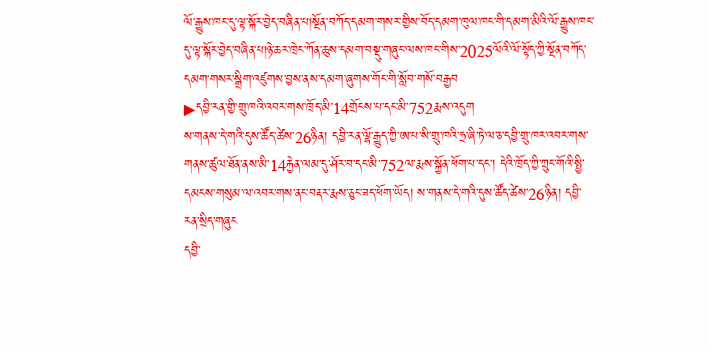ལོ་རྒྱུས་ཁང་དུ་ལྟ་སྐོར་བྱེད་བཞིན་པ།སྔོན་བཀོད་དམག་གསར་གྱིས་བོད་དམག་ཁུལ་ཁང་གི་དམག་མིའི་ལོ་རྒྱུས་ཁང་དུ་ལྟ་སྐོར་བྱེད་བཞིན་པ།ཉེ་ཆར་ཁྲེང་ཀོན་ཆུས་དམག་བསྡུ་གཞུང་ལས་ཁང་གིས་2025ལོའི་ལོ་སྟོད་ཀྱི་སྔོན་བཀོད་དམག་གསར་སྒྲིག་འཛུགས་བྱས་ནས་དམག་ཞུགས་གོང་གི་སློབ་གསོ་བརྒྱབ
▶དབྱི་རན་གྱི་གྲུ་ཁའི་འབར་གས་ཁྲོད་མི་14གྲོངས་པ་དང་མི་752རྨས་འདུག
ས་གནས་དེ་གའི་དུས་ཚོད་ཚེས་26ཉིན། དབྱི་རན་ལྷོ་རྒྱུད་ཀྱི་ཨ་པ་སི་གྲུ་ཁའི་ཧྲ་ཞི་ཏེ་ལ་ཅ་དབྱི་གྲུ་ཁར་འབར་གས་གནས་ཚུལ་ཐོན་ནས་མི་14རྐྱེན་ལམ་དུ་ཤོར་བ་དང་མི་752ལ་རྨས་སྐྱོན་ཕོག་པ་དང་། དེའི་ཁྲོད་ཀྱི་ཀྲུང་གོའི་སྤྱི་དམངས་གསུམ་ལ་འབར་གས་ནང་བརྡར་རྨས་ཅུང་ཟད་ཕོག་ཡོད། ས་གནས་དེ་གའི་དུས་ཚོད་ཚེས་26ཉིན། དབྱི་རན་སྲིད་གཞུང
དབྱི་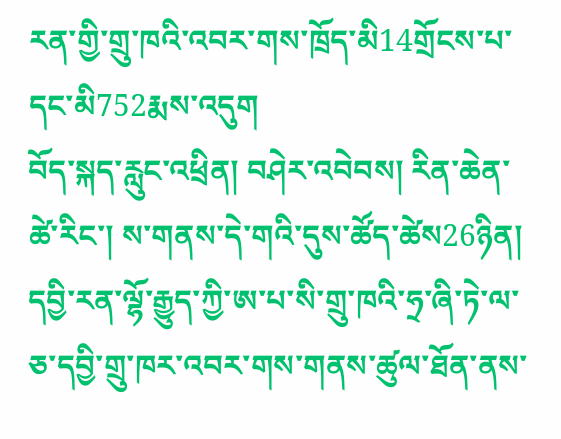རན་གྱི་གྲུ་ཁའི་འབར་གས་ཁྲོད་མི14གྲོངས་པ་དང་མི752རྨས་འདུག
བོད་སྐད་རླུང་འཕྲིན། བཤེར་འབེབས། རིན་ཆེན་ཚེ་རིང་། ས་གནས་དེ་གའི་དུས་ཚོད་ཚེས26ཉིན། དབྱི་རན་ལྷོ་རྒྱུད་ཀྱི་ཨ་པ་སི་གྲུ་ཁའི་ཧྲ་ཞི་ཏེ་ལ་ཅ་དབྱི་གྲུ་ཁར་འབར་གས་གནས་ཚུལ་ཐོན་ནས་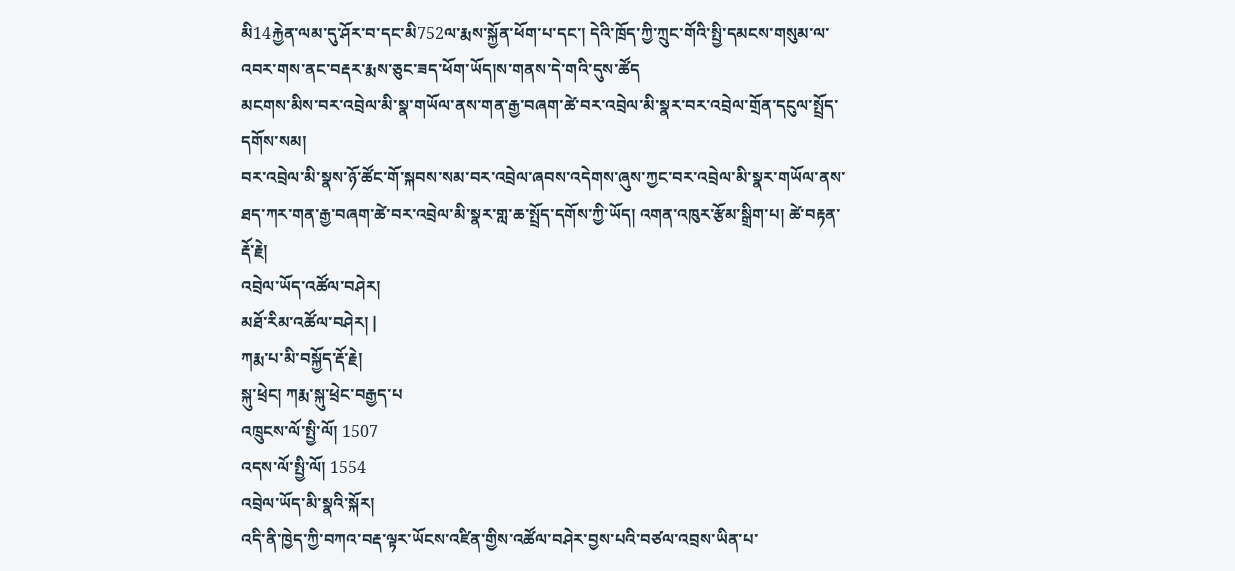མི14རྐྱེན་ལམ་དུ་ཤོར་བ་དང་མི752ལ་རྨས་སྐྱོན་ཕོག་པ་དང་། དེའི་ཁྲོད་ཀྱི་ཀྲུང་གོའི་སྤྱི་དམངས་གསུམ་ལ་འབར་གས་ནང་བརྡར་རྨས་ཅུང་ཟད་ཕོག་ཡོད།ས་གནས་དེ་གའི་དུས་ཚོད
མངགས་མིས་བར་འབྲེལ་མི་སྣ་གཡོལ་ནས་གན་རྒྱ་བཞག་ཚེ་བར་འབྲེལ་མི་སྣར་བར་འབྲེལ་གྲོན་དངུལ་སྤྲོད་དགོས་སམ།
བར་འབྲེལ་མི་སྣས་ཉོ་ཚོང་གོ་སྐབས་སམ་བར་འབྲེལ་ཞབས་འདེགས་ཞུས་ཀྱང་བར་འབྲེལ་མི་སྣར་གཡོལ་ནས་ཐད་ཀར་གན་རྒྱ་བཞག་ཚེ་བར་འབྲེལ་མི་སྣར་གླ་ཆ་སྤྲོད་དགོས་ཀྱི་ཡོད། འགན་འཁུར་རྩོམ་སྒྲིག་པ། ཚེ་བརྟན་རྡོ་རྗེ།
འབྲེལ་ཡོད་འཚོལ་བཤེར།
མཐོ་རིམ་འཚོལ་བཤེར། |
ཀརྨ་པ་མི་བསྐྱོད་རྡོ་རྗེ།
སྐུ་ཕྲེང། ཀརྨ་སྐུ་ཕྲེང་བརྒྱད་པ
འཁྲུངས་ལོ་སྤྱི་ལོ། 1507
འདས་ལོ་སྤྱི་ལོ། 1554
འབྲེལ་ཡོད་མི་སྣའི་སྐོར།
འདི་ནི་ཁྱེད་ཀྱི་བཀའ་བརྡ་ལྟར་ཡོངས་འཛིན་གྱིས་འཚོལ་བཤེར་བྱས་པའི་བཙལ་འབྲས་ཡིན་པ་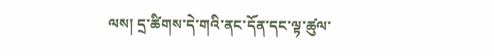ལས། དྲ་ཚིགས་དེ་གའི་ནང་དོན་དང་ལྟ་ཚུལ་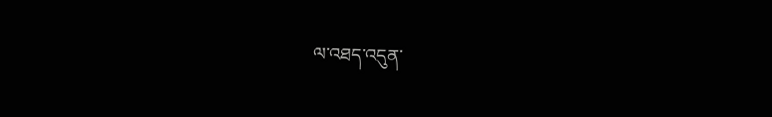ལ་འཐད་འདུན་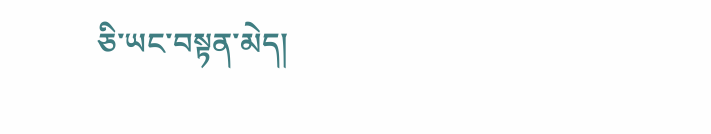ཅི་ཡང་བསྟན་མེད།